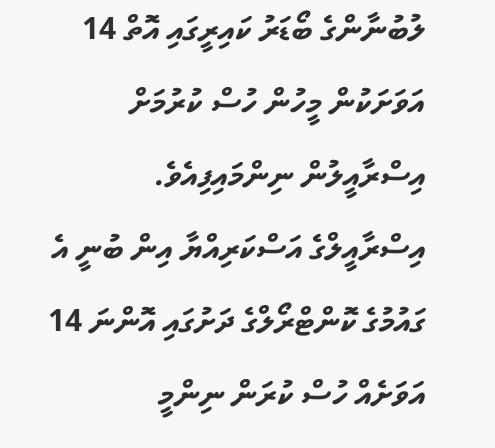ލުބުނާންގެ ބޯޑަރު ކައިރީގައި އޮތް 14 އަވަށަކުން މީހުން ހުސް ކުރުމަށް އިސްރާއީލުން ނިންމައިފިއެވެ.
އިސްރާއީލްގެ އަސްކަރިއްޔާ އިން ބުނީ އެ ގައުމުގެ ކޮންޓްރޯލްގެ ދަށުގައި އޮންނަ 14 އަވަށެއް ހުސް ކުރަން ނިންމީ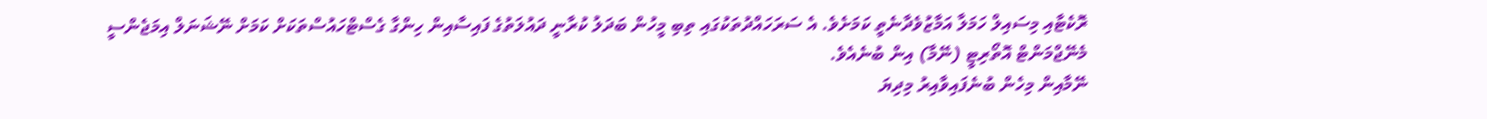ރޮކެޓާއި މިސައިލް ހަމަލާ އަމާޒުވެދާނެތީ ކަމަށެވެ. އެ ސަރަހައްދުތަކުގައި ތިބި މީހުން ބަދަލު ކުރާނީ ދައުލަތުގެ ފައިސާއިން ހިންގާ ގެސްޓްހައުސްތަކަށް ކަމަށް ނޭޝަނަލް އިމަޖެންސީ މެނޭޖްމަންޓް އޮތޯރިޓީ (ނޭމާ) އިން ބުނެއެވެ.
ނޭމާއިން މިހެން ބުނެފައިވާއިރު މިދިޔަ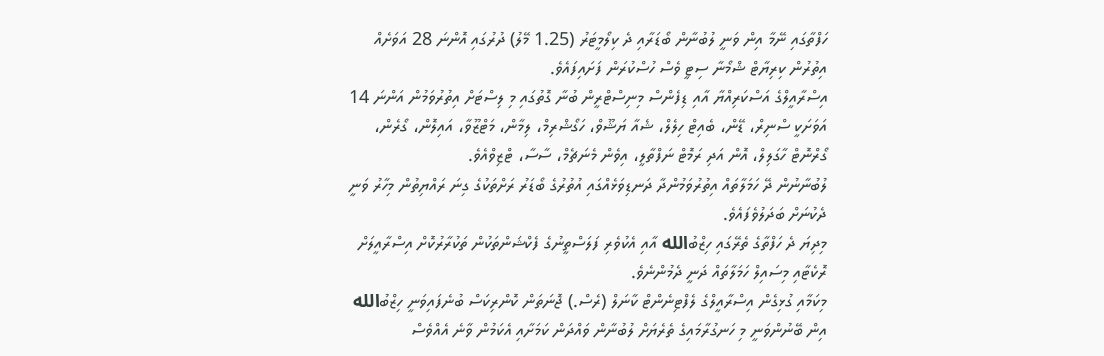ހަފްތާގައި ނޭމާ އިން ވަނީ ލުބުނާން ބޯޑަރާއި ދެ ކިލޯމީޓަރު (1.25 މޭލު) ދުރުގައި އޮންނަ 28 އަވަށެއް އިތުރުން ކިރިޔާޓް ޝްމޯނާ ސިޓީ ވެސް ހުސްކުރަން ފަށައިފައެވެ.
އިސްރާއީލްގެ އަސްކަރިއްޔާ އާއި ޑިފެންސް މިނިސްޓްރީން ބުނާ ގޮތުގައި މި ލިސްޓަށް އިތުރުވަމުން އަންނަ 14 އަވަށަކީ ސްނިރް، ޑޭން، ބެއިޓް ހިލެލް، ޝެއާ ޔަޝޫވް، ހަގޯޝްރިމް، ލިމާން، މަޓްޒޫވާ، އައިލޮން، ގޯރެން، ގޯރްނޮޓް ހާގަލިލް، އޮން އަދި ރަމޮޓް ނަފްތާލީ، އިވެން މެނަޗެމް، ސާސާ، ޓްޒިވްއެވެ.
ލުބުނާނުން ދޭ ހަމަލާތައް އިތުރުވަމުންދާ ދަނޑިވަޅެއްގައި އުތުރުގެ ބޯޑަރު ރަށްތަކުގެ ގިނަ ރައްޔިތުން މިހާރު ވަނީ ދެކުނަށް ބަދަލުވެފައެވެ.
މިދިޔަ ދެ ހަފްތާގެ ތެރޭގައި ހިޒްބުالله އާއި އެކުވެރި ފަލަސްތީނުގެ ފެކްޝަންތަކުން ތަކުރާރުކޮށް އިސްރާއީލަށް ރޮކެޓާއި މިސައިލް ހަމަލާތައް ދަނީ ދެމުންނެވެ.
މިކަމާއި ގުޅިގެން އިސްރާއީލްގެ ލެފްޓިނެންޓް ކާނަލް (ރެސް.) ޖޮނަތަން ކޮންރިކަސް ބުނެފައިވަނީ ހިޒްބުالله އިން ބޭނުންވަނީ މި ހަނގުރާމައިގެ ތެރެޔަށް ލުބުނާން ވައްދަން ކަމަށާއި އެކަމުން ވާނެ އެއްވެސް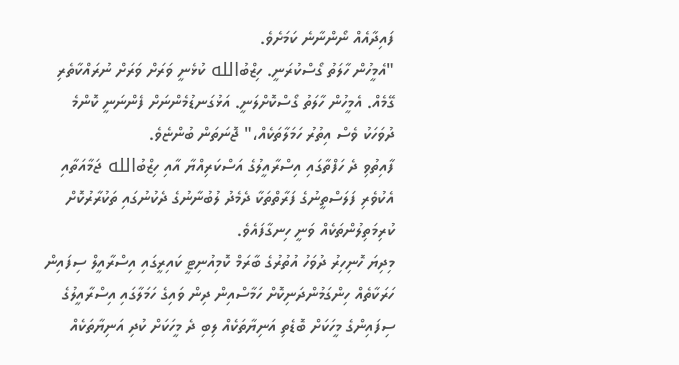ފައިދާއެއް ނޯންނާނެ ކަމަށެވެ.
"އެމީހުން ހާލަތު ގޯސްކުރަނީ. ހިޒްބުالله ކުޅެނީ ވަރަށް ވަރަށް ނުރައްކާތެރި ގޭމެއް. އެމީހުން ހާލަތު ގޯސްކޮށްލަނީ. އަޅުގަނޑުމެންނަށް ފެންނަނީ ކޮންމެ ދުވަހަކު ވެސް އިތުރު ހަމަލާތަކެއް،" ޖޮނަތަން ބުންޏެވެ.
ފާއިތުވި ދެ ހަފްތާގައި އިސްރާއީލުގެ އަސްކަރިއްޔާ އާއި ހިޒްބުالله ޖަމާއަތާއި އެކުވެރި ފަލަސްތީނުގެ ފަރާތްތަކާ ދެމެދު ލުބުނާނުގެ ދެކުނުގައި ތަކުރާރުކޮށް ކުރިމަތިލުންތަކެއް ވަނީ ހިނގާފައެވެ.
މިދިޔަ ހޮނިހިރު ދުވަހު އުތުރުގެ ބާރަމް ކޮމިއުނިޓީ ކައިރީގައި އިސްރާއީލް ސިފައިން ހަރަކާތެއް ހިންގަމުންދަނިކޮށް ހަމާސްއިން ދިން ވައިގެ ހަމަލާގައި އިސްރާއީލުގެ ސިފައިންގެ މީހަކަށް ބޮޑެތި އަނިޔާތަކެއް ލިބި ދެ މީހަކަށް ކުދި އަނިޔާތަކެއް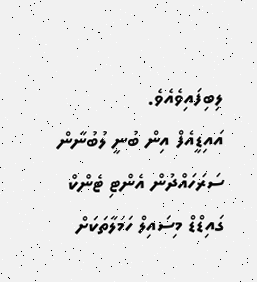ލިބިފައިވެއެވެ.
އައިޑީއެފް އިން ބުނީ ލުބުނާން ސަރަހައްދުން އެންޓި ޓެންކް ގައިޑްޑް މިސައިލް ހަމަލާތަކަށް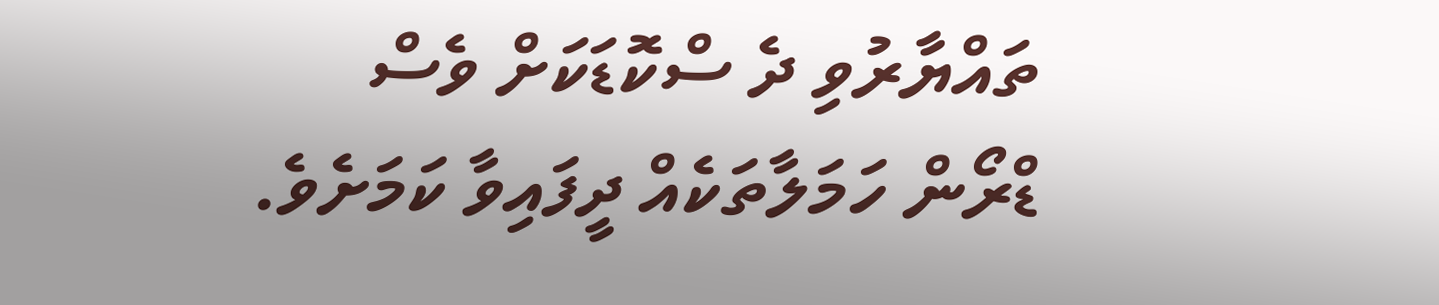ތައްޔާރުވި ދެ ސްކޮޑަކަށް ވެސް ޑްރޯން ހަމަލާތަކެއް ދީފައިވާ ކަމަށެވެ.